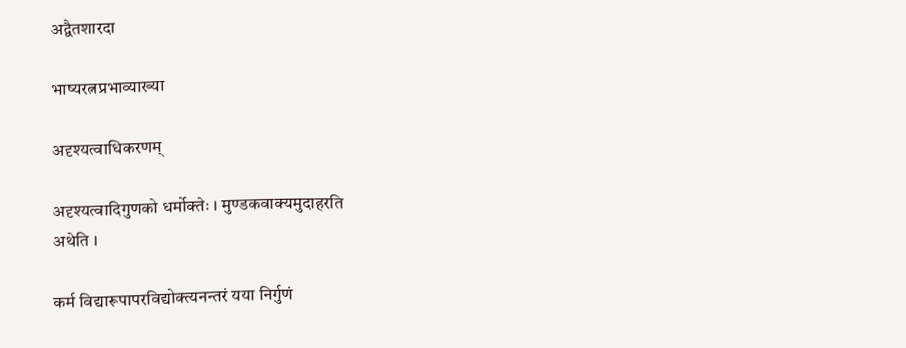अद्वैतशारदा

भाष्यरत्नप्रभाव्याख्या

अदृश्यत्वाधिकरणम्

अदृश्यत्वादिगुणको धर्मोक्तेः । मुण्डकवाक्यमुदाहरति
अथेति ।

कर्म विद्यारूपापरविद्योक्त्यनन्तरं यया निर्गुणं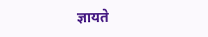ज्ञायते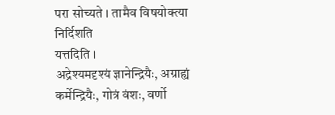परा सोच्यते । तामैव विषयोक्त्या निर्दिशति
यत्तदिति ।
अद्रेश्यमदृश्यं ज्ञानेन्द्रियैः, अग्राह्यं कर्मेन्द्रियैः, गोत्रं वंशः, वर्णो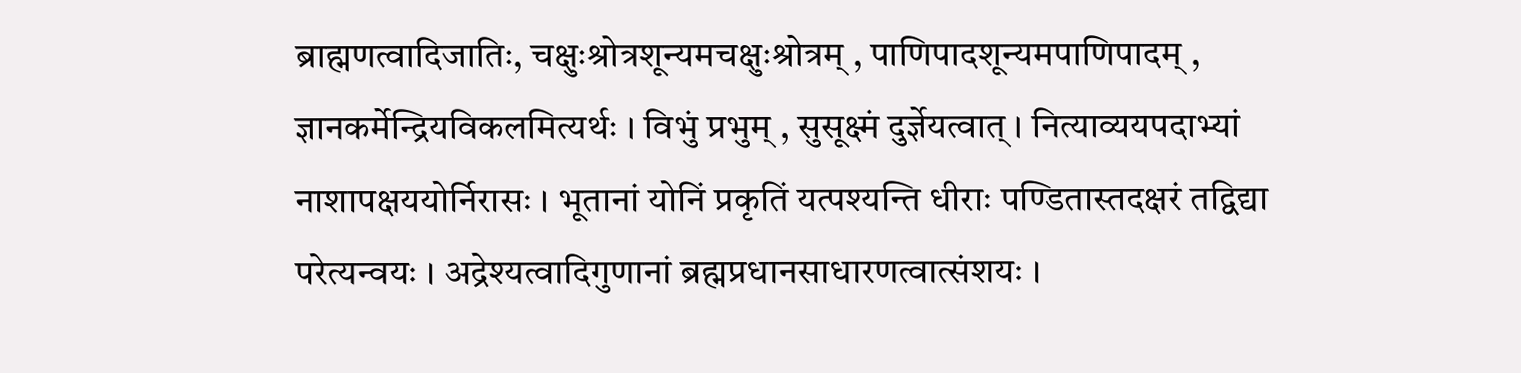ब्राह्मणत्वादिजातिः, चक्षुःश्रोत्रशून्यमचक्षुःश्रोत्रम् , पाणिपादशून्यमपाणिपादम् , ज्ञानकर्मेन्द्रियविकलमित्यर्थः । विभुं प्रभुम् , सुसूक्ष्मं दुर्ज्ञेयत्वात् । नित्याव्ययपदाभ्यां नाशापक्षययोर्निरासः । भूतानां योनिं प्रकृतिं यत्पश्यन्ति धीराः पण्डितास्तदक्षरं तद्विद्या परेत्यन्वयः । अद्रेश्यत्वादिगुणानां ब्रह्मप्रधानसाधारणत्वात्संशयः ।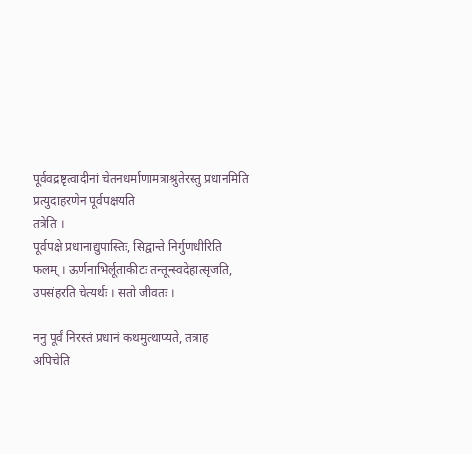पूर्ववद्रष्टृत्वादीनां चेतनधर्माणामत्राश्रुतेरस्तु प्रधानमिति प्रत्युदाहरणेन पूर्वपक्षयति
तत्रेति ।
पूर्वपक्षे प्रधानाद्युपास्तिः, सिद्वान्ते निर्गुणधीरिति फलम् । ऊर्णनाभिर्लूताकीटः तन्तून्स्वदेहात्सृजति, उपसंहरति चेत्यर्थः । सतो जीवतः ।

ननु पूर्वं निरस्तं प्रधानं कथमुत्थाप्यते, तत्राह
अपिचेति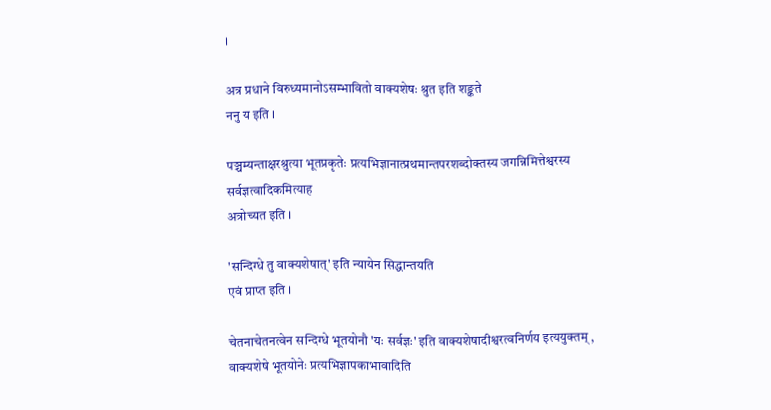।

अत्र प्रधाने विरुध्यमानोऽसम्भावितो वाक्यशेषः श्रुत इति शङ्कते
ननु य इति ।

पञ्चम्यन्ताक्षरश्रुत्या भूतप्रकृतेः प्रत्यभिज्ञानात्प्रथमान्तपरशब्दोक्तस्य जगन्निमित्तेश्वरस्य सर्वज्ञत्वादिकमित्याह
अत्रोच्यत इति ।

'सन्दिग्धे तु वाक्यशेषात्' इति न्यायेन सिद्धान्तयति
एवं प्राप्त इति ।

चेतनाचेतनत्वेन सन्दिग्धे भूतयोनौ 'यः सर्वज्ञः' इति वाक्यशेषादीश्वरत्वनिर्णय इत्ययुक्तम् , वाक्यशेषे भूतयोनेः प्रत्यभिज्ञापकाभावादिति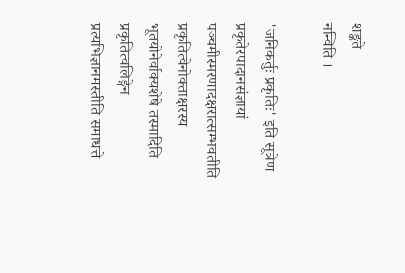शङ्कते
नन्विति ।

'जनिकर्तुः प्रकृतिः' इति सूत्रेण प्रकृतेरपादानसंज्ञायां पञ्चमीस्मरणादक्षरात्सम्भवतीति प्रकृतित्वेनोक्ताक्षरस्य भूतयोनेर्वाक्यशेषे तस्मादिति प्रकृतित्वलिङ्गेन प्रत्यभिज्ञानमस्तीति समाधत्ते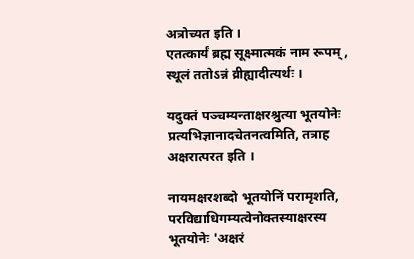अत्रोच्यत इति ।
एतत्कार्यं ब्रह्म सूक्ष्मात्मकं नाम रूपम् , स्थूलं ततोऽन्नं व्रीह्यादीत्यर्थः ।

यदुक्तं पञ्चम्यन्ताक्षरश्रुत्या भूतयोनेः प्रत्यभिज्ञानादचेतनत्वमिति, तत्राह
अक्षरात्परत इति ।

नायमक्षरशब्दो भूतयोनिं परामृशति, परविद्याधिगम्यत्वेनोक्तस्याक्षरस्य भूतयोनेः 'अक्षरं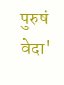पुरुषं वेदा'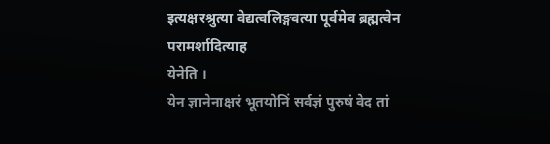इत्यक्षरश्रुत्या वेद्यत्वलिङ्गवत्या पूर्वमेव ब्रह्मत्वेन परामर्शादित्याह
येनेति ।
येन ज्ञानेनाक्षरं भूतयोनिं सर्वज्ञं पुरुषं वेद तां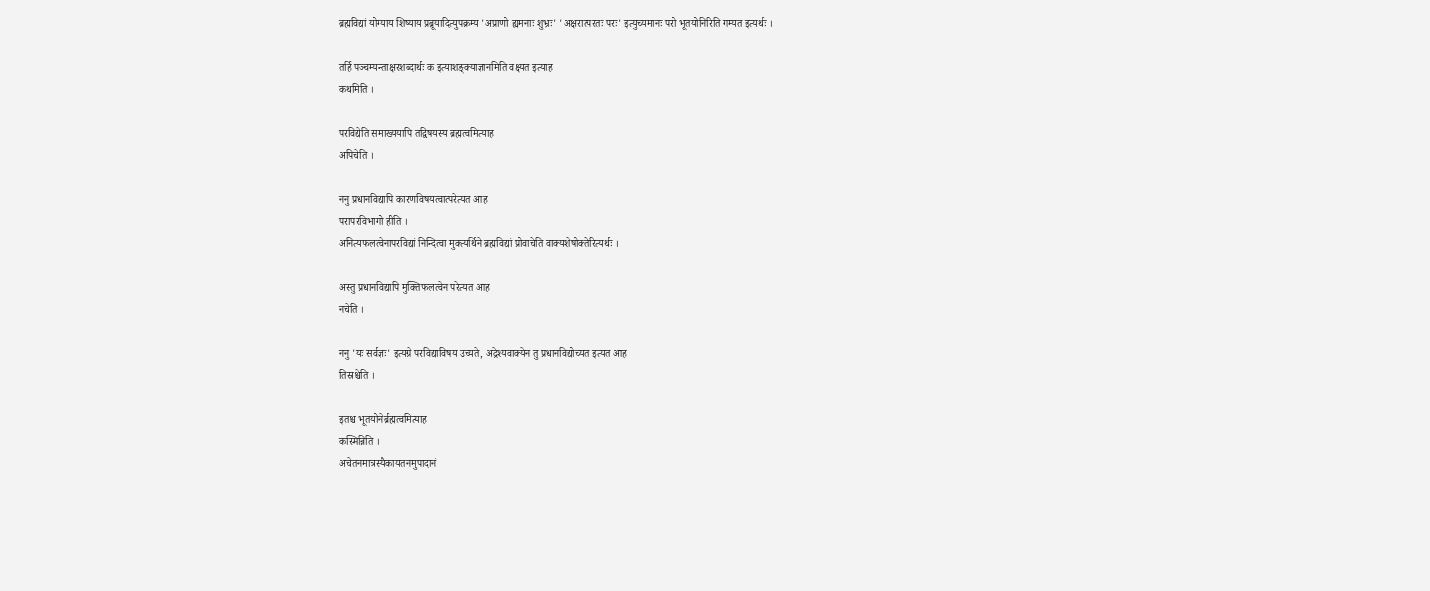ब्रह्मविद्यां योग्याय शिष्याय प्रब्रूयादित्युपक्रम्य 'अप्राणो ह्यमनाः शुभ्रः' 'अक्षरात्परतः परः' इत्युच्यमानः परो भूतयोनिरिति गम्यत इत्यर्थः ।

तर्हि पञ्चम्यन्ताक्षरशब्दार्थः क इत्याशङ्क्याज्ञानमिति वक्ष्यत इत्याह
कथमिति ।

परविद्येति समाख्ययापि तद्विषयस्य ब्रह्मत्वमित्याह
अपिचेति ।

ननु प्रधानविद्यापि कारणविषयत्वात्परेत्यत आह
परापरविभागो हीति ।
अनित्यफलत्वेनापरविद्यां निन्दित्वा मुक्त्यर्थिने ब्रह्मविद्यां प्रोवाचेति वाक्यशेषोक्तेरित्यर्थः ।

अस्तु प्रधानविद्यापि मुक्तिफलत्वेन परेत्यत आह
नचेति ।

ननु 'यः सर्वज्ञः' इत्यग्रे परविद्याविषय उच्यते, अद्रेश्यवाक्येन तु प्रधानविद्योच्यत इत्यत आह
तिस्रश्चेति ।

इतश्च भूतयोनेर्ब्रह्मत्वमित्याह
कस्मिन्निति ।
अचेतनमात्रस्यैकायतनमुपादानं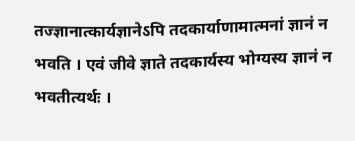तज्ज्ञानात्कार्यज्ञानेऽपि तदकार्याणामात्मनां ज्ञानं न भवति । एवं जीवे ज्ञाते तदकार्यस्य भोग्यस्य ज्ञानं न भवतीत्यर्थः ।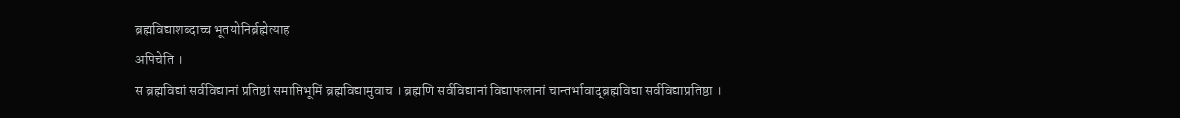ब्रह्मविद्याशब्दाच्च भूतयोनिर्ब्रह्मेत्याह
अपिचेति ।
स ब्रह्मविद्यां सर्वविद्यानां प्रतिष्ठां समाप्तिभूमिं ब्रह्मविद्यामुवाच । ब्रह्मणि सर्वविद्यानां विद्याफलानां चान्तर्भावाद्ब्रह्मविद्या सर्वविद्याप्रतिष्ठा ।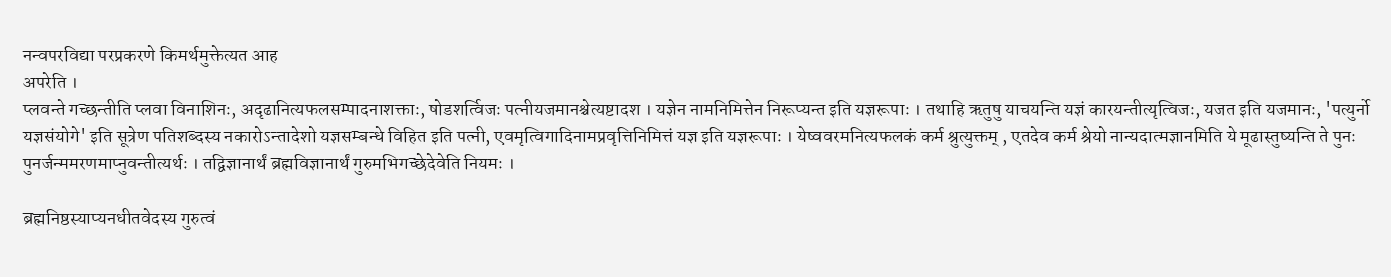नन्वपरविद्या परप्रकरणे किमर्थमुक्तेत्यत आह
अपरेति ।
प्लवन्ते गच्छन्तीति प्लवा विनाशिनः, अदृढानित्यफलसम्पादनाशक्ताः, षोडशर्त्विजः पत्नीयजमानश्चेत्यष्टादश । यज्ञेन नामनिमित्तेन निरूप्यन्त इति यज्ञरूपाः । तथाहि ऋतुषु याचयन्ति यज्ञं कारयन्तीत्यृत्विजः, यजत इति यजमानः, 'पत्युर्नो यज्ञसंयोगे' इति सूत्रेण पतिशब्दस्य नकारोऽन्तादेशो यज्ञसम्बन्धे विहित इति पत्नी, एवमृत्विगादिनामप्रवृत्तिनिमित्तं यज्ञ इति यज्ञरूपाः । येष्ववरमनित्यफलकं कर्म श्रुत्युक्तम् , एतदेव कर्म श्रेयो नान्यदात्मज्ञानमिति ये मूढास्तुष्यन्ति ते पुनः पुनर्जन्ममरणमाप्नुवन्तीत्यर्थः । तद्विज्ञानार्थं ब्रह्मविज्ञानार्थं गुरुमभिगच्छेदेवेति नियमः ।

ब्रह्मनिष्ठस्याप्यनधीतवेदस्य गुरुत्वं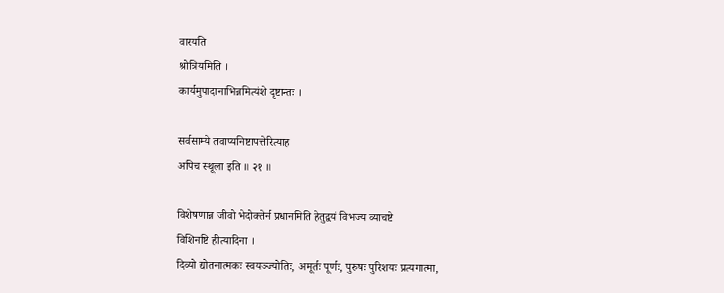वारयति
श्रोत्रियमिति ।
कार्यमुपादानाभिन्नमित्यंशे दृष्टान्तः ।

सर्वसाम्ये तवाप्यनिष्टापत्तेरित्याह
अपिच स्थूला इति ॥ २१ ॥

विशेषणान्न जीवो भेदोक्तेर्न प्रधानमिति हेतुद्वयं विभज्य व्याचष्टे
विशिनष्टि हीत्यादिना ।
दिव्यो द्योतनात्मकः स्वयञ्ज्योतिः, अमूर्तः पूर्णः, पुरुषः पुरिशयः प्रत्यगात्मा,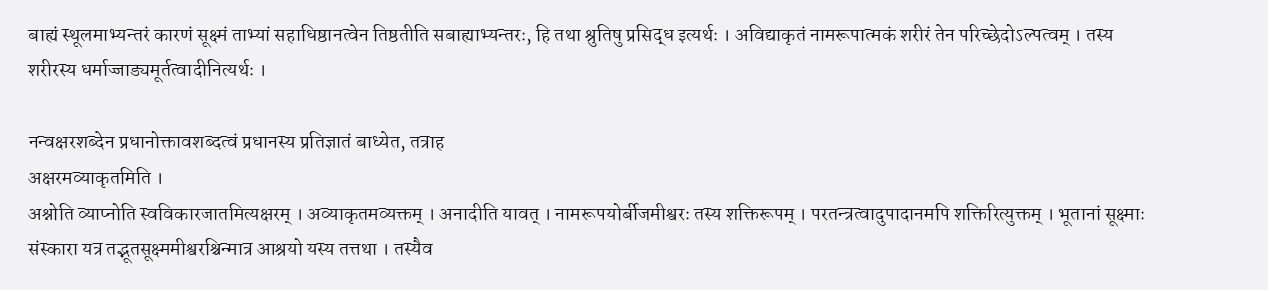बाह्यं स्थूलमाभ्यन्तरं कारणं सूक्ष्मं ताभ्यां सहाधिष्ठानत्वेन तिष्ठतीति सबाह्याभ्यन्तरः, हि तथा श्रुतिषु प्रसिद्ध इत्यर्थः । अविद्याकृतं नामरूपात्मकं शरीरं तेन परिच्छेदोऽल्पत्वम् । तस्य शरीरस्य धर्माज्जाड्यमूर्तत्वादीनित्यर्थः ।

नन्वक्षरशब्देन प्रधानोक्तावशब्दत्वं प्रधानस्य प्रतिज्ञातं बाध्येत, तत्राह
अक्षरमव्याकृतमिति ।
अश्नोति व्याप्नोति स्वविकारजातमित्यक्षरम् । अव्याकृतमव्यक्तम् । अनादीति यावत् । नामरूपयोर्बीजमीश्वरः तस्य शक्तिरूपम् । परतन्त्रत्वादुपादानमपि शक्तिरित्युक्तम् । भूतानां सूक्ष्माः संस्कारा यत्र तद्भूतसूक्ष्ममीश्वरश्चिन्मात्र आश्रयो यस्य तत्तथा । तस्यैव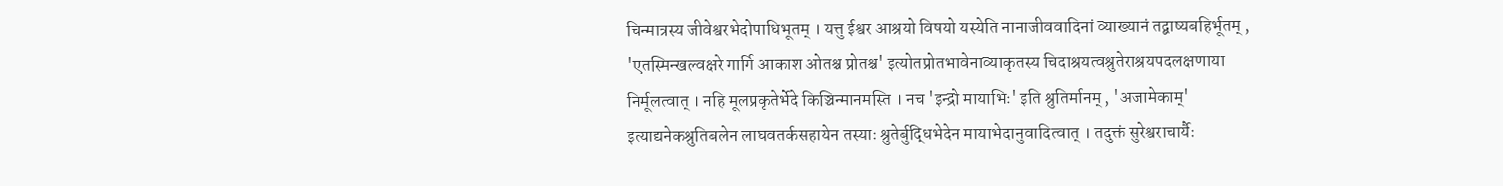चिन्मात्रस्य जीवेश्वरभेदोपाधिभूतम् । यत्तु ईश्वर आश्रयो विषयो यस्येति नानाजीववादिनां व्याख्यानं तद्बाष्यबहिर्भूतम् , 'एतस्मिन्खल्वक्षरे गार्गि आकाश ओतश्च प्रोतश्च' इत्योतप्रोतभावेनाव्याकृतस्य चिदाश्रयत्वश्रुतेराश्रयपदलक्षणाया निर्मूलत्वात् । नहि मूलप्रकृतेर्भेदे किञ्चिन्मानमस्ति । नच 'इन्द्रो मायाभिः' इति श्रुतिर्मानम् , 'अजामेकाम्' इत्याद्यनेकश्रुतिबलेन लाघवतर्कसहायेन तस्याः श्रुतेर्बुद्धिभेदेन मायाभेदानुवादित्वात् । तदुक्तं सुरेश्वराचार्यैः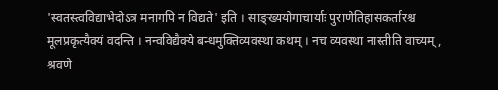'स्वतस्त्वविद्याभेदोऽत्र मनागपि न विद्यते' इति । साङ्ख्ययोगाचार्याः पुराणेतिहासकर्तारश्च मूलप्रकृत्यैक्यं वदन्ति । नन्वविद्यैक्ये बन्धमुक्तिव्यवस्था कथम् । नच व्यवस्था नास्तीति वाच्यम् , श्रवणे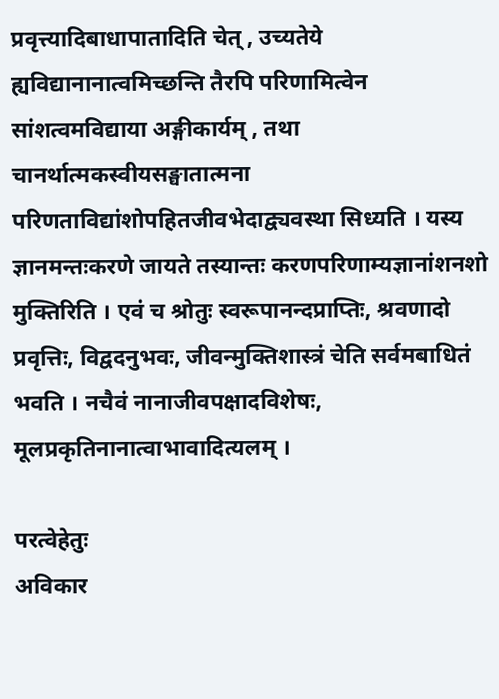प्रवृत्त्यादिबाधापातादिति चेत् , उच्यतेये ह्यविद्यानानात्वमिच्छन्ति तैरपि परिणामित्वेन सांशत्वमविद्याया अङ्गीकार्यम् , तथा चानर्थात्मकस्वीयसङ्घातात्मना परिणताविद्यांशोपहितजीवभेदाद्व्यवस्था सिध्यति । यस्य ज्ञानमन्तःकरणे जायते तस्यान्तः करणपरिणाम्यज्ञानांशनशो मुक्तिरिति । एवं च श्रोतुः स्वरूपानन्दप्राप्तिः, श्रवणादो प्रवृत्तिः, विद्वदनुभवः, जीवन्मुक्तिशास्त्रं चेति सर्वमबाधितं भवति । नचैवं नानाजीवपक्षादविशेषः, मूलप्रकृतिनानात्वाभावादित्यलम् ।

परत्वेहेतुः
अविकार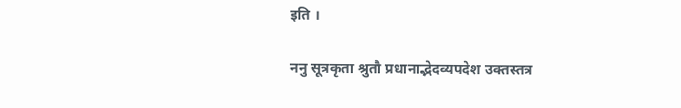इति ।

ननु सूत्रकृता श्रुतौ प्रधानाद्भेदव्यपदेश उक्तस्तत्र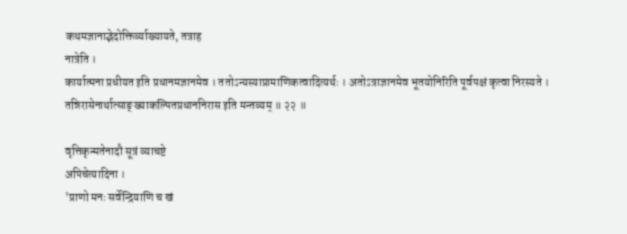कथमज्ञानाद्भेदोक्तिर्व्याख्यायते, तत्राह
नात्रेति ।
कार्यात्मना प्रधीयत इति प्रधानमज्ञानमेव । ततोऽन्यस्याप्रामाणिकत्वादित्यर्थः । अतोऽत्राज्ञानमेव भूतयोनिरिति पूर्वपक्षं कृत्वा निरस्यते । तन्निरासेनार्थात्साङ्ख्याकल्पितप्रधाननिरास इति मन्तव्यम् ॥ २२ ॥

वृत्तिकृन्मतेनादौ सूत्रं व्याचष्टे
अपिचेत्यादिना ।
'प्राणो मनः सर्वेन्द्रियाणि च खं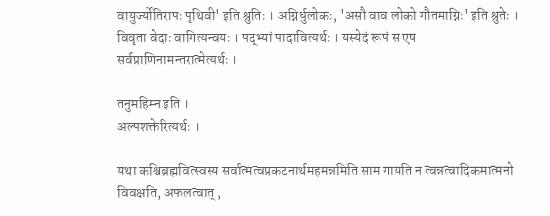वायुर्ज्योतिरापः पृथिवी' इति श्रुतिः । अग्निर्धुलोकः, 'असौ वाव लोको गौतमाग्निः' इति श्रुतेः । विवृता वेदाः वागित्यन्वयः । पद्भ्यां पादावित्यर्थः । यस्येदं रूपं स एष सर्वप्राणिनामन्तरात्मेत्यर्थः ।

तनुमहिम्न इति ।
अल्पशक्तेरित्यर्थः ।

यथा कश्चिब्रह्मवित्स्वस्य सर्वात्मत्वप्रकटनार्थमहमन्नमिति साम गायति न त्वन्नत्वादिकमात्मनो विवक्षति, अफलत्वात् ,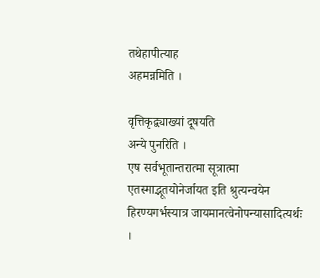तथेहापीत्याह
अहमन्नमिति ।

वृत्तिकृद्व्याख्यां दूषयति
अन्ये पुनरिति ।
एष सर्वभूतान्तरात्मा सूत्रात्मा एतस्माद्भूतयोनेर्जायत इति श्रुत्यन्वयेन हिरण्यगर्भस्यात्र जायमानत्वेनोपन्यासादित्यर्थः ।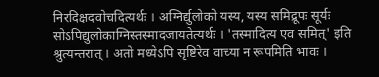निरदिक्षदवोचदित्यर्थः । अग्निर्द्युलोको यस्य, यस्य समिद्रूपः सूर्यः सोऽपिद्युलोकाग्निस्तस्मादजायतेत्यर्थः । 'तस्मादित्य एव समित्' इति श्रुत्यन्तरात् । अतो मध्येऽपि सृष्टिरेव वाच्या न रूपमिति भावः ।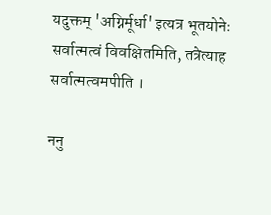यदुक्तम् 'अग्निर्मूर्धा' इत्यत्र भूतयोनेः सर्वात्मत्वं विवक्षितमिति, तत्रेत्याह
सर्वात्मत्वमपीति ।

ननु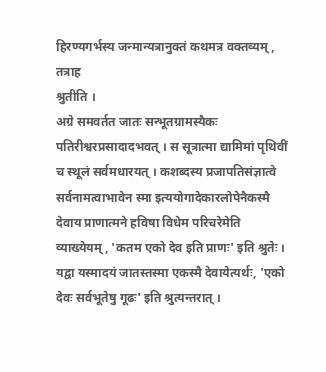हिरण्यगर्भस्य जन्मान्यत्रानुक्तं कथमत्र वक्तव्यम् , तत्राह
श्रुतीति ।
अग्रे समवर्तत जातः सन्भूतग्रामस्यैकः पतिरीश्वरप्रसादादभवत् । स सूत्रात्मा द्यामिमां पृथिवीं च स्थूलं सर्वमधारयत् । कशब्दस्य प्रजापतिसंज्ञात्वे सर्वनामत्वाभावेन स्मा इत्ययोगादेकारलोपेनैकस्मै देवाय प्राणात्मने हविषा विधेम परिचरेमेति व्याख्येयम् , 'कतम एको देव इति प्राणः' इति श्रुतेः । यद्वा यस्मादयं जातस्तस्मा एकस्मै देवायेत्यर्थः, 'एको देवः सर्वभूतेषु गूढः' इति श्रुत्यन्तरात् ।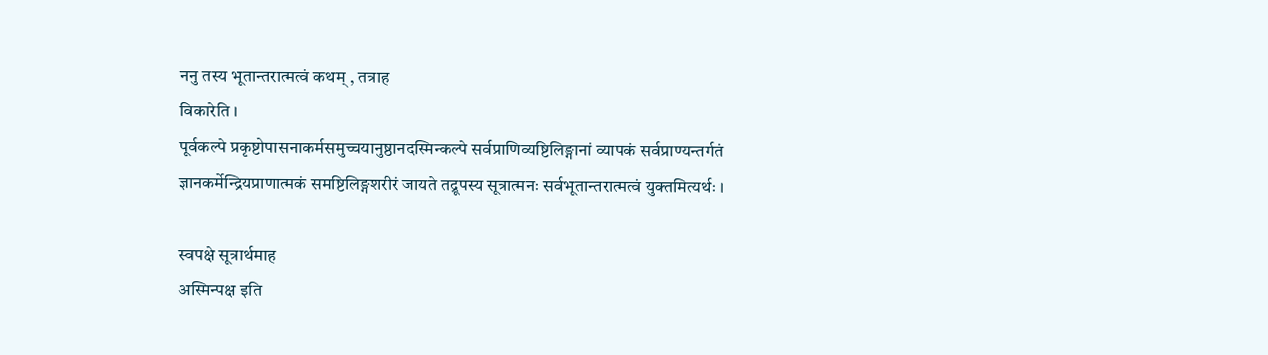ननु तस्य भूतान्तरात्मत्वं कथम् , तत्राह
विकारेति ।
पूर्वकल्पे प्रकृष्टोपासनाकर्मसमुच्चयानुष्ठानदस्मिन्कल्पे सर्वप्राणिव्यष्टिलिङ्गानां व्यापकं सर्वप्राण्यन्तर्गतं ज्ञानकर्मेन्द्रियप्राणात्मकं समष्टिलिङ्गशरीरं जायते तद्रूपस्य सूत्रात्मनः सर्वभूतान्तरात्मत्वं युक्तमित्यर्थः ।

स्वपक्षे सूत्रार्थमाह
अस्मिन्पक्ष इति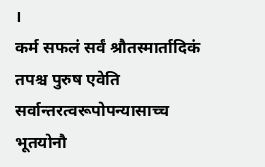।
कर्म सफलं सर्वं श्रौतस्मार्तादिकं तपश्च पुरुष एवेति सर्वान्तरत्वरूपोपन्यासाच्च भूतयोनौ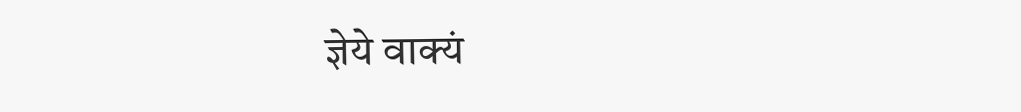ज्ञेये वाक्यं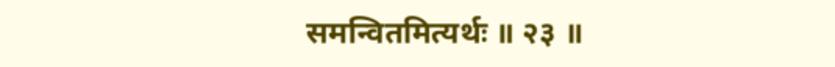समन्वितमित्यर्थः ॥ २३ ॥